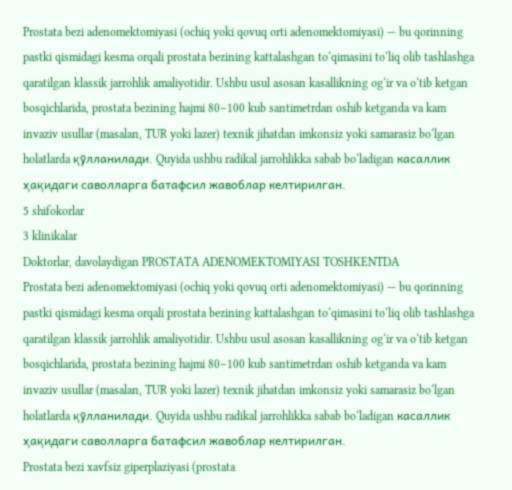Prostata bezi adenomektomiyasi (ochiq yoki qovuq orti adenomektomiyasi) — bu qorinning pastki qismidagi kesma orqali prostata bezining kattalashgan to‘qimasini to‘liq olib tashlashga qaratilgan klassik jarrohlik amaliyotidir. Ushbu usul asosan kasallikning og‘ir va o‘tib ketgan bosqichlarida, prostata bezining hajmi 80–100 kub santimetrdan oshib ketganda va kam invaziv usullar (masalan, TUR yoki lazer) texnik jihatdan imkonsiz yoki samarasiz bo‘lgan holatlarda қўлланилади. Quyida ushbu radikal jarrohlikka sabab bo‘ladigan касаллик ҳақидаги саволларга батафсил жавоблар келтирилган.
5 shifokorlar
3 klinikalar
Doktorlar, davolaydigan PROSTATA ADENOMEKTOMIYASI TOSHKENTDA
Prostata bezi adenomektomiyasi (ochiq yoki qovuq orti adenomektomiyasi) — bu qorinning pastki qismidagi kesma orqali prostata bezining kattalashgan to‘qimasini to‘liq olib tashlashga qaratilgan klassik jarrohlik amaliyotidir. Ushbu usul asosan kasallikning og‘ir va o‘tib ketgan bosqichlarida, prostata bezining hajmi 80–100 kub santimetrdan oshib ketganda va kam invaziv usullar (masalan, TUR yoki lazer) texnik jihatdan imkonsiz yoki samarasiz bo‘lgan holatlarda қўлланилади. Quyida ushbu radikal jarrohlikka sabab bo‘ladigan касаллик ҳақидаги саволларга батафсил жавоблар келтирилган.
Prostata bezi xavfsiz giperplaziyasi (prostata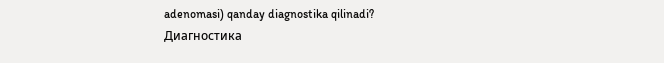adenomasi) qanday diagnostika qilinadi?
Диагностика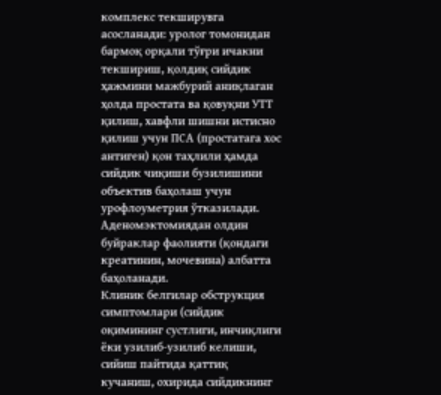комплекс текширувга асосланади: уролог томонидан бармоқ орқали тўғри ичакни текшириш, қолдиқ сийдик ҳажмини мажбурий аниқлаган ҳолда простата ва қовуқни УТТ қилиш, хавфли шишни истисно қилиш учун ПСА (простатага хос антиген) қон таҳлили ҳамда сийдик чиқиши бузилишини объектив баҳолаш учун урофлоуметрия ўтказилади. Аденомэктомиядан олдин буйраклар фаолияти (қондаги креатинин, мочевина) албатта баҳоланади.
Клиник белгилар обструкция симптомлари (сийдик оқимининг сустлиги, инчиқлиги ёки узилиб-узилиб келиши, сийиш пайтида қаттиқ кучаниш, охирида сийдикнинг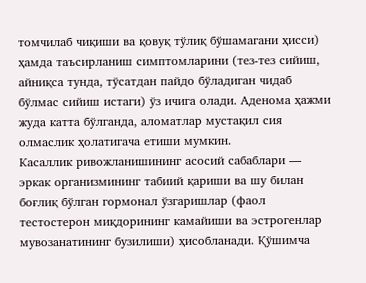томчилаб чиқиши ва қовуқ тўлиқ бўшамагани ҳисси) ҳамда таъсирланиш симптомларини (тез-тез сийиш, айниқса тунда, тўсатдан пайдо бўладиган чидаб бўлмас сийиш истаги) ўз ичига олади. Аденома ҳажми жуда катта бўлганда, аломатлар мустақил сия олмаслик ҳолатигача етиши мумкин.
Касаллик ривожланишининг асосий сабаблари — эркак организмининг табиий қариши ва шу билан боғлиқ бўлган гормонал ўзгаришлар (фаол тестостерон миқдорининг камайиши ва эстрогенлар мувозанатининг бузилиши) ҳисобланади. Қўшимча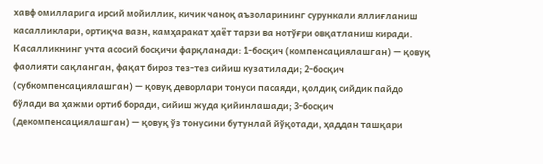хавф омилларига ирсий мойиллик, кичик чаноқ аъзоларининг сурункали яллиғланиш касалликлари, ортиқча вазн, камҳаракат ҳаёт тарзи ва нотўғри овқатланиш киради.
Касалликнинг учта асосий босқичи фарқланади: 1-босқич (компенсациялашган) — қовуқ фаолияти сақланган, фақат бироз тез-тез сийиш кузатилади; 2-босқич (субкомпенсациялашган) — қовуқ деворлари тонуси пасаяди, қолдиқ сийдик пайдо бўлади ва ҳажми ортиб боради, сийиш жуда қийинлашади; 3-босқич (декомпенсациялашган) — қовуқ ўз тонусини бутунлай йўқотади, ҳаддан ташқари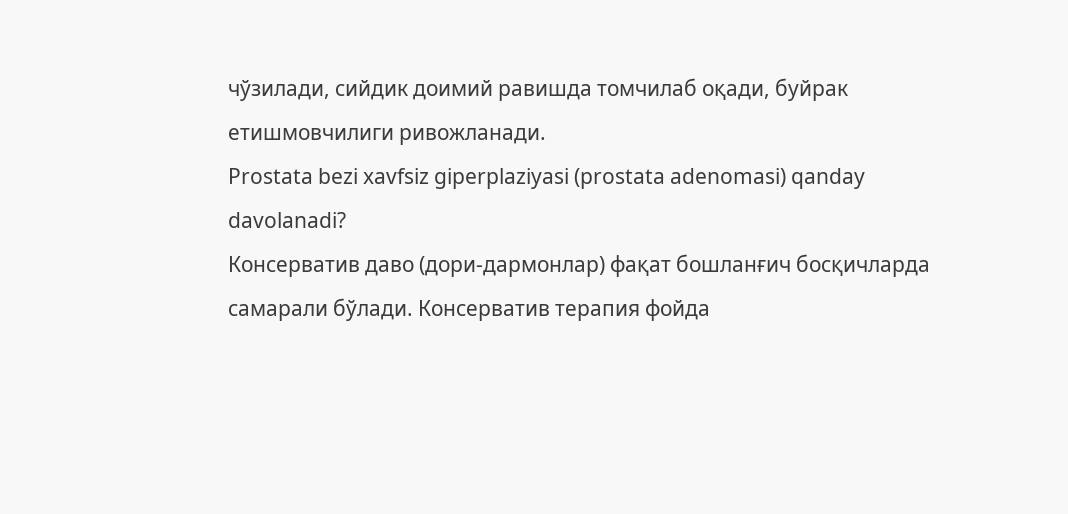чўзилади, сийдик доимий равишда томчилаб оқади, буйрак етишмовчилиги ривожланади.
Prostata bezi xavfsiz giperplaziyasi (prostata adenomasi) qanday davolanadi?
Консерватив даво (дори-дармонлар) фақат бошланғич босқичларда самарали бўлади. Консерватив терапия фойда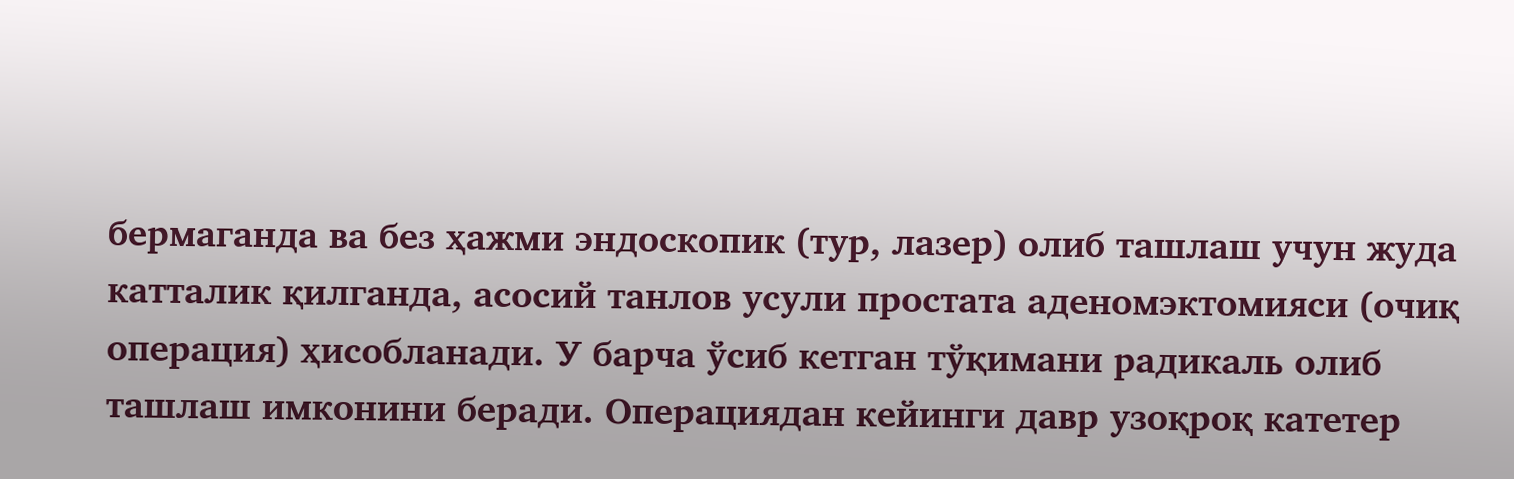бермаганда ва без ҳажми эндоскопик (тур, лазер) олиб ташлаш учун жуда катталик қилганда, асосий танлов усули простата аденомэктомияси (очиқ операция) ҳисобланади. У барча ўсиб кетган тўқимани радикаль олиб ташлаш имконини беради. Операциядан кейинги давр узоқроқ катетер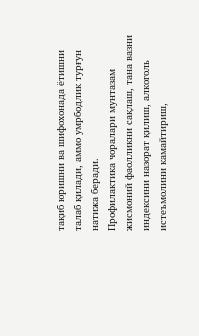тақиб юришни ва шифохонада ётишни талаб қилади, аммо умрбодлик турғун натижа беради.
Профилактика чоралари мунтазам жисмоний фаолликни сақлаш, тана вазни индексини назорат қилиш, алкоголь истеъмолини камайтириш,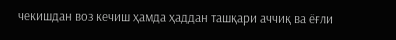чекишдан воз кечиш ҳамда ҳаддан ташқари аччиқ ва ёғли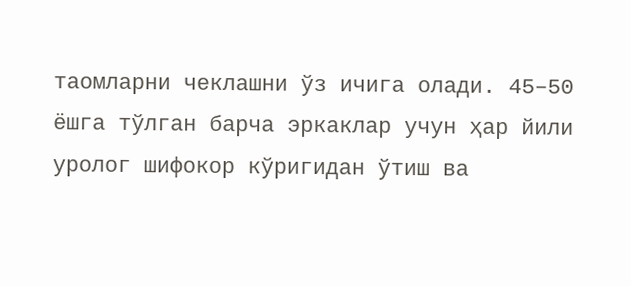таомларни чеклашни ўз ичига олади. 45–50 ёшга тўлган барча эркаклар учун ҳар йили уролог шифокор кўригидан ўтиш ва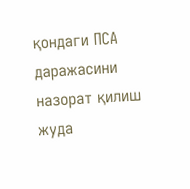қондаги ПСА даражасини назорат қилиш жуда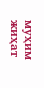муҳим жиҳат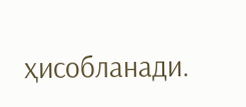ҳисобланади.